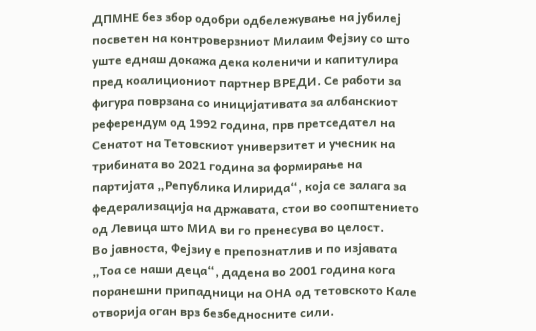ДПМНЕ без збор одобри одбележување на јубилеј посветен на контроверзниот Милаим Фејзиу со што уште еднаш докажа дека коленичи и капитулира пред коалициониот партнер ВРЕДИ. Се работи за фигура поврзана со иницијативата за албанскиот референдум од 1992 година, прв претседател на Сенатот на Тетовскиот универзитет и учесник на трибината во 2021 година за формирање на партијата „Република Илирида“, која се залага за федерализација на државата, стои во соопштението од Левица што МИА ви го пренесува во целост.
Во јавноста, Фејзиу е препознатлив и по изјавата „Тоа се наши деца“, дадена во 2001 година кога поранешни припадници на ОНА од тетовското Кале отворија оган врз безбедносните сили.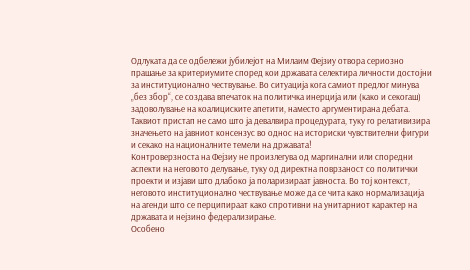Одлуката да се одбележи јубилејот на Милаим Фејзиу отвора сериозно прашање за критериумите според кои државата селектира личности достојни за институционално чествување. Во ситуација кога самиот предлог минува „без збор“, се создава впечаток на политичка инерција или (како и секогаш) задоволување на коалициските апетити, наместо аргументирана дебата. Таквиот пристап не само што ја девалвира процедурата, туку го релативизира значењето на јавниот консензус во однос на историски чувствителни фигури и секако на националните темели на државата!
Контроверзноста на Фејзиу не произлегува од маргинални или споредни аспекти на неговото делување, туку од директна поврзаност со политички проекти и изјави што длабоко ја поларизираат јавноста. Во тој контекст, неговото институционално чествување може да се чита како нормализација на агенди што се перципираат како спротивни на унитарниот карактер на државата и нејзино федерализирање.
Особено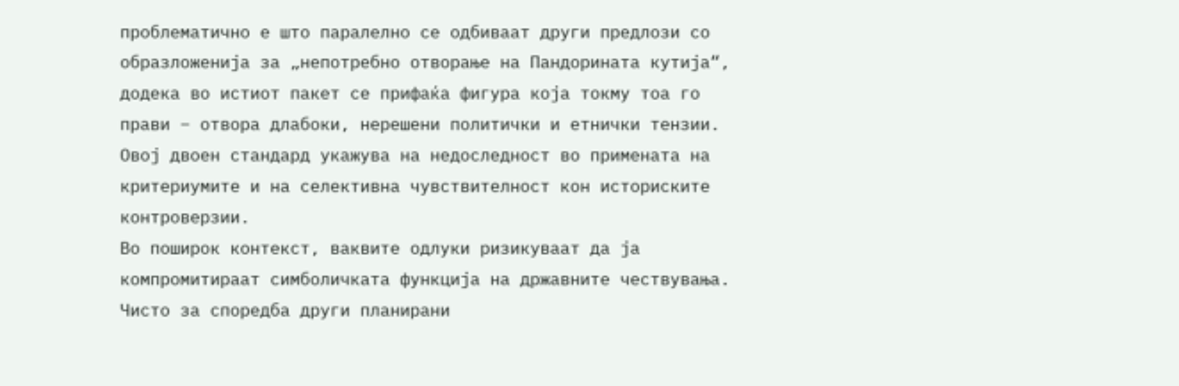проблематично е што паралелно се одбиваат други предлози со образложенија за „непотребно отворање на Пандорината кутија“, додека во истиот пакет се прифаќа фигура која токму тоа го прави – отвора длабоки, нерешени политички и етнички тензии. Овој двоен стандард укажува на недоследност во примената на критериумите и на селективна чувствителност кон историските контроверзии.
Во поширок контекст, ваквите одлуки ризикуваат да ја компромитираат симболичката функција на државните чествувања. Чисто за споредба други планирани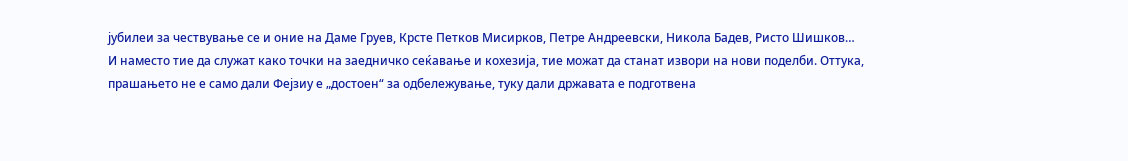јубилеи за чествување се и оние на Даме Груев, Крсте Петков Мисирков, Петре Андреевски, Никола Бадев, Ристо Шишков…
И наместо тие да служат како точки на заедничко сеќавање и кохезија, тие можат да станат извори на нови поделби. Оттука, прашањето не е само дали Фејзиу е „достоен“ за одбележување, туку дали државата е подготвена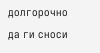долгорочно да ги сноси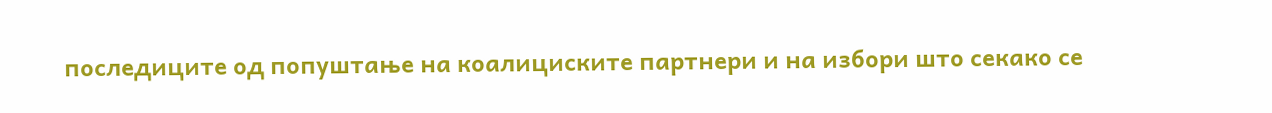последиците од попуштање на коалициските партнери и на избори што секако се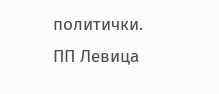политички.
ПП Левица